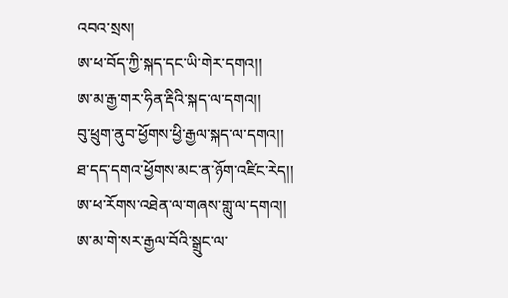འབའ་སྲས།
ཨ་ཕ་བོད་ཀྱི་སྐད་དང་ཡི་གེར་དགའ།།
ཨ་མ་རྒྱ་གར་ཧིན་རྡིའི་སྐད་ལ་དགའ།།
བུ་ཕྲུག་ནུབ་ཕྱོགས་ཕྱི་རྒྱལ་སྐད་ལ་དགའ།།
ཐ་དད་དགའ་ཕྱོགས་མང་ན་ཉོག་འཛིང་རེད།།
ཨ་ཕ་རོགས་འཐེན་ལ་གཞས་གླུ་ལ་དགའ།།
ཨ་མ་གེ་སར་རྒྱལ་བོའི་སྒྲུང་ལ་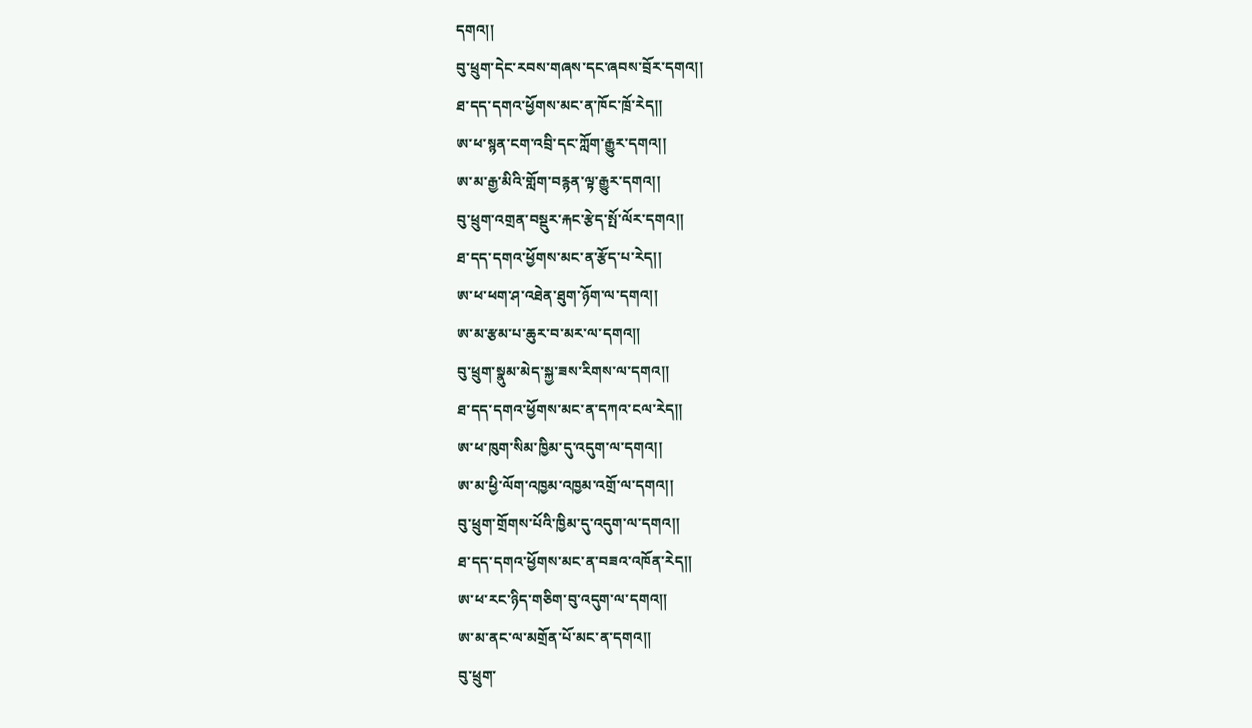དགའ།།
བུ་ཕྲུག་དེང་རབས་གཞས་དང་ཞབས་བྲོར་དགའ།།
ཐ་དད་དགའ་ཕྱོགས་མང་ན་ཁོང་ཁྲོ་རེད།།
ཨ་ཕ་སྙན་ངག་འབྲི་དང་ཀློག་རྒྱུར་དགའ།།
ཨ་མ་རྒྱ་མིའི་གློག་བརྙན་ལྟ་རྒྱུར་དགའ།།
བུ་ཕྲུག་འགྲན་བསྡུར་རྐང་རྩེད་སྤོ་ལོར་དགའ།།
ཐ་དད་དགའ་ཕྱོགས་མང་ན་རྩོད་པ་རེད།།
ཨ་ཕ་ཕག་ཤ་འཐེན་ཐུག་ཉོག་ལ་དགའ།།
ཨ་མ་རྩམ་པ་ཆུར་བ་མར་ལ་དགའ།།
བུ་ཕྲུག་སྣུམ་མེད་སྐྱ་ཟས་རིགས་ལ་དགའ།།
ཐ་དད་དགའ་ཕྱོགས་མང་ན་དཀའ་ངལ་རེད།།
ཨ་ཕ་ཁུག་སིམ་ཁྱིམ་དུ་འདུག་ལ་དགའ།།
ཨ་མ་ཕྱི་ལོག་འཁྱམ་འཁྱམ་འགྲོ་ལ་དགའ།།
བུ་ཕྲུག་གྲོགས་པོའི་ཁྱིམ་དུ་འདུག་ལ་དགའ།།
ཐ་དད་དགའ་ཕྱོགས་མང་ན་བཟའ་འཁོན་རེད།།
ཨ་ཕ་རང་ཉིད་གཅིག་བུ་འདུག་ལ་དགའ།།
ཨ་མ་ནང་ལ་མགྲོན་པོ་མང་ན་དགའ།།
བུ་ཕྲུག་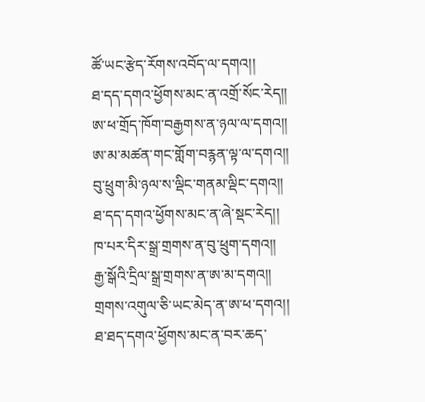ཚོ་ཡང་རྩེད་རོགས་འབོད་ལ་དགའ།།
ཐ་དད་དགའ་ཕྱོགས་མང་ན་འགྲོ་སོང་རེད།།
ཨ་ཕ་གྲོད་ཁོག་བརྒྱགས་ན་ཉལ་ལ་དགའ།།
ཨ་མ་མཚན་གང་གློག་བརྙན་ལྟ་ལ་དགའ།།
བུ་ཕྲུག་མི་ཉལ་ས་ལྡིང་གནམ་ལྡིང་དགའ།།
ཐ་དད་དགའ་ཕྱོགས་མང་ན་ཞེ་སྡང་རེད།།
ཁ་པར་དིར་སྒྲ་གྲགས་ན་བུ་ཕྲུག་དགའ།།
རྒྱ་སྒོའི་དྲིལ་སྒྲ་གྲགས་ན་ཨ་མ་དགའ།།
གྲགས་འགུལ་ཅི་ཡང་མེད་ན་ཨ་ཕ་དགའ།།
ཐ་ཐད་དགའ་ཕྱོགས་མང་ན་བར་ཆད་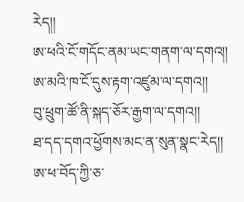རེད།།
ཨ་ཕའི་ངོ་གདོང་ནམ་ཡང་གནག་ལ་དགའ།།
ཨ་མའི་ཁ་ངོ་དུས་རྟག་འཛུམ་ལ་དགའ།།
བུ་ཕྲུག་ཚོ་ནི་སྐད་ཅོར་རྒྱག་ལ་དགའ།།
ཐ་དད་དགའ་ཕྱོགས་མང་ན་སུན་སྣང་རེད།།
ཨ་ཕ་བོད་ཀྱི་ཅ་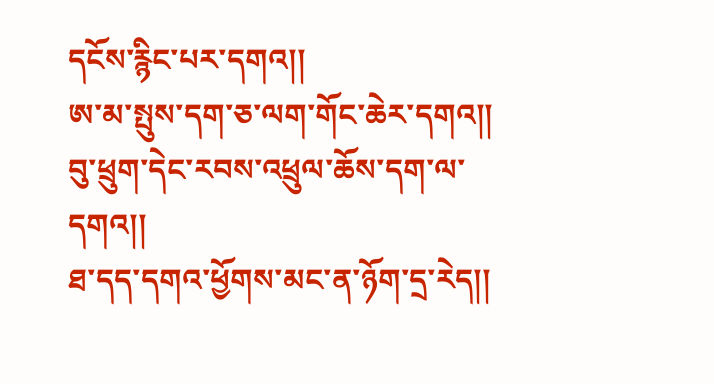དངོས་རྙིང་པར་དགའ།།
ཨ་མ་སྤུས་དག་ཅ་ལག་གོང་ཆེར་དགའ།།
བུ་ཕྲུག་དེང་རབས་འཕྲུལ་ཆོས་དག་ལ་དགའ།།
ཐ་དད་དགའ་ཕྱོགས་མང་ན་ཉོག་དྲ་རེད།།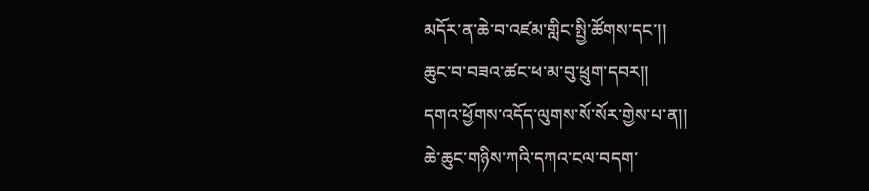མདོར་ན་ཆེ་བ་འཛམ་གླིང་སྤྱི་ཚོགས་དང་།།
ཆུང་བ་བཟའ་ཚང་ཕ་མ་བུ་ཕྲུག་དབར།།
དགའ་ཕྱོགས་འདོད་ལུགས་སོ་སོར་གྱེས་པ་ན།།
ཆེ་ཆུང་གཉིས་ཀའི་དཀའ་ངལ་བདག་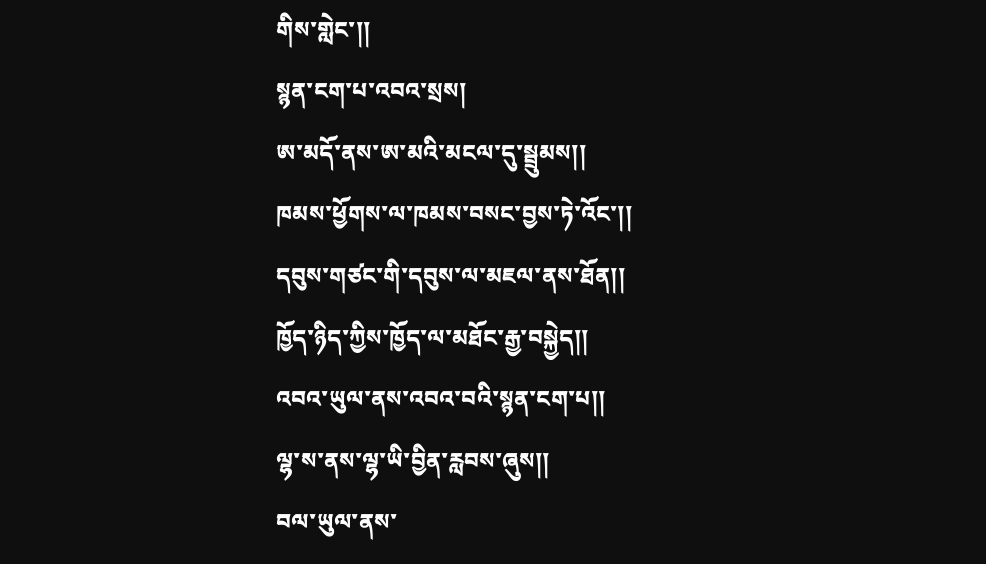གིས་གླེང་།།
སྙན་ངག་པ་འབའ་སྲས།
ཨ་མདོ་ནས་ཨ་མའི་མངལ་དུ་སྦྲུམས།།
ཁམས་ཕྱོགས་ལ་ཁམས་བསང་བྱས་ཏེ་འོང་།།
དབུས་གཙང་གི་དབུས་ལ་མཇལ་ནས་ཐོན།།
ཁྱོད་ཉིད་ཀྱིས་ཁྱོད་ལ་མཐོང་རྒྱ་བསྐྱེད།།
འབའ་ཡུལ་ནས་འབའ་བའི་སྙན་ངག་པ།།
ལྷ་ས་ནས་ལྷ་ཡི་བྱིན་རླབས་ཞུས།།
བལ་ཡུལ་ནས་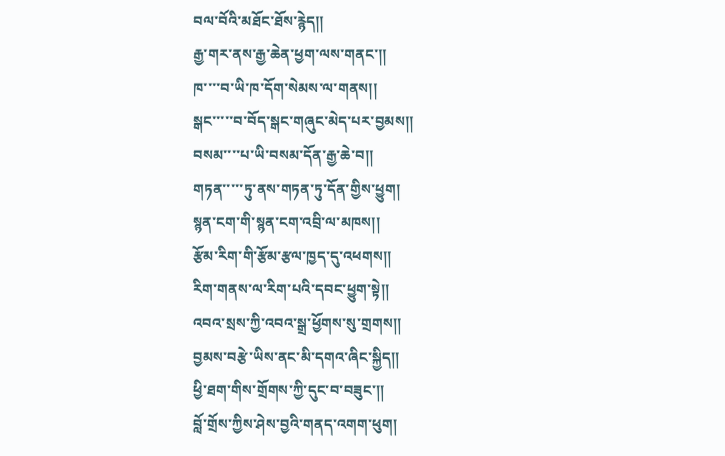བལ་བོའི་མཐོང་ཐོས་རྙེད།།
རྒྱ་གར་ནས་རྒྱ་ཆེན་ཕྱག་ལས་གནང་།།
ཁ་་་་བ་ཡི་ཁ་དོག་སེམས་ལ་གནས།།
སྒང་་་་་བ་བོད་སྒང་གཞུང་མེད་པར་བྱམས།།
བསམ་་་་པ་ཡི་བསམ་དོན་རྒྱ་ཆེ་བ།།
གཏན་་་་་ཏུ་ནས་གཏན་ཏུ་དོན་གྱིས་ཕྱུག།
སྙན་ངག་གི་སྙན་ངག་འབྲི་ལ་མཁས།།
རྩོམ་རིག་གི་རྩོམ་རྩལ་ཁྱད་དུ་འཕགས།།
རིག་གནས་ལ་རིག་པའི་དབང་ཕྱུག་སྟེ།།
འབའ་སྲས་ཀྱི་འབའ་སྒྲ་ཕྱོགས་སུ་གྲགས།།
བྱམས་བརྩེ་ཡིས་ནང་མི་དགའ་ཞིང་སྐྱིད།།
ཕྱི་ཐག་གིས་གྲོགས་ཀྱི་དུང་བ་བཟུང་།།
བློ་གྲོས་ཀྱིས་ཤེས་བྱའི་གནད་འགག་ཕུག།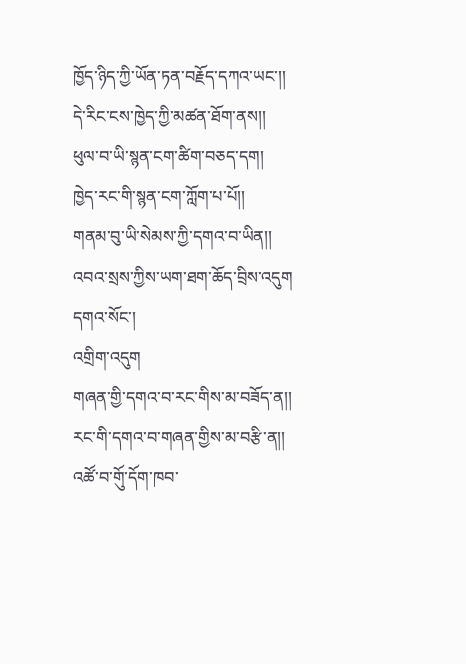ཁྱོད་ཉིད་ཀྱི་ཡོན་ཏན་བརྗོད་དཀའ་ཡང་།།
དེ་རིང་ངས་ཁྱེད་ཀྱི་མཚན་ཐོག་ནས།།
ཕུལ་བ་ཡི་སྙན་ངག་ཚིག་བཅད་དག།
ཁྱེད་རང་གི་སྙན་ངག་ཀློག་པ་པོ།།
གནམ་བུ་ཡི་སེམས་ཀྱི་དགའ་བ་ཡིན།།
འབའ་སྲས་ཀྱིས་ཡག་ཐག་ཆོད་བྲིས་འདུག དགའ་སོང་།
འགྲིག་འདུག
གཞན་གྱི་དགའ་བ་རང་གིས་མ་བཟོད་ན།།
རང་གི་དགའ་བ་གཞན་གྱིས་མ་བརྩི་ན།།
འཚོ་བ་གོུ་དོག་ཁབ་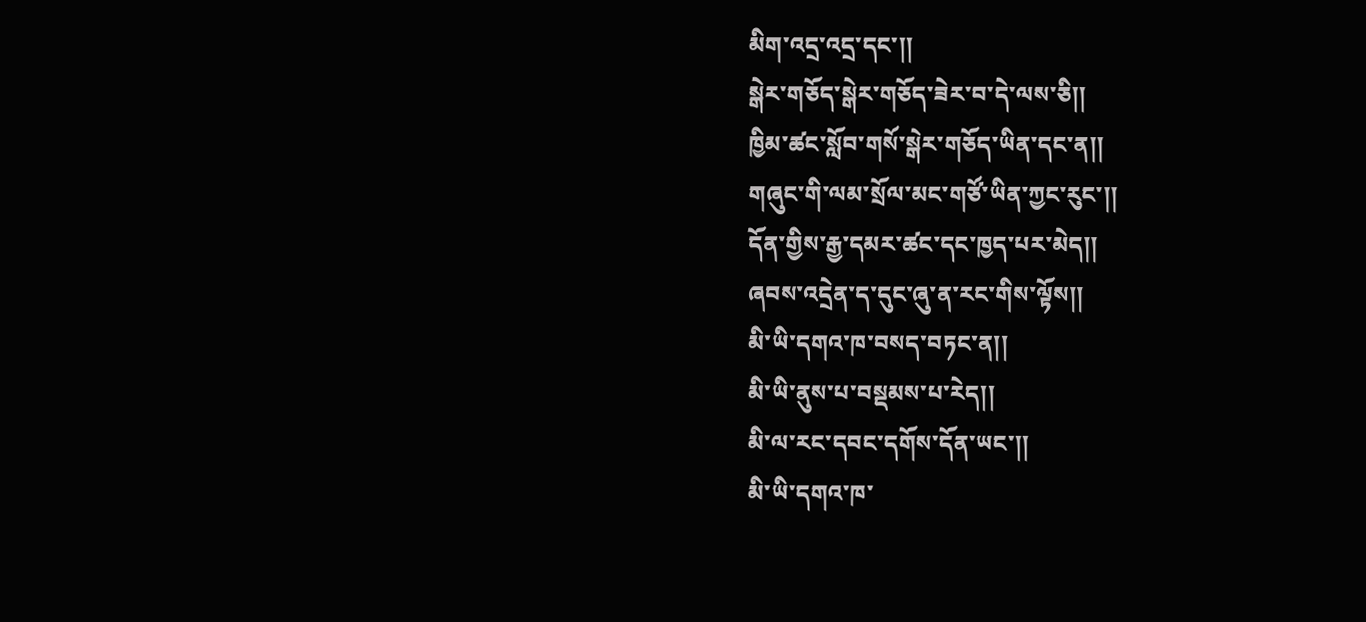མིག་འདྲ་འདྲ་དང་།།
སྒེར་གཅོད་སྒེར་གཅོད་ཟེར་བ་དེ་ལས་ཅི།།
ཁྱིམ་ཚང་སློབ་གསོ་སྒེར་གཅོད་ཡིན་དང་ན།།
གཞུང་གི་ལམ་སྲོལ་མང་གཙོ་ཡིན་ཀྱང་རུང་།།
དོན་གྱིས་རྒྱ་དམར་ཚང་དང་ཁྱད་པར་མེད།།
ཞབས་འདྲེན་ད་དུང་ཞུ་ན་རང་གིས་ལྟོས།།
མི་ཡི་དགའ་ཁ་བསད་བཏང་ན།།
མི་ཡི་ནུས་པ་བསྡམས་པ་རེད།།
མི་ལ་རང་དབང་དགོས་དོན་ཡང་།།
མི་ཡི་དགའ་ཁ་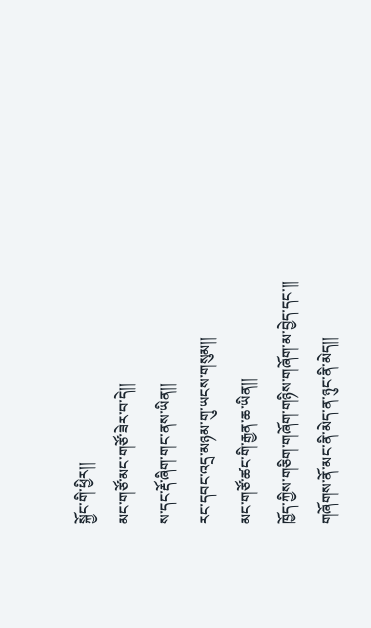སྐྱོང་གི་ཕྱིར།།
མང་གཙོ་མང་གཙོ་ཟེར་བ་དེ།།
ས་དང་རྡོ་ཞིག་གང་ནས་ཡིན།།
རང་དབང་འདྲ་མཉམ་གུ་ཡངས་གསུམ།།
མང་གཙོ་ཚང་གི་རྒྱན་ཆ་ཡིན།།
ཁྱོད་ཀྱིས་གཅིག་གཞོག་གཉིས་གཞོག་མ་བྱེད་དང་།།
གཞོགས་ནོ་མང་ནི་མེད་ན་ཉུང་ནི་མེད།།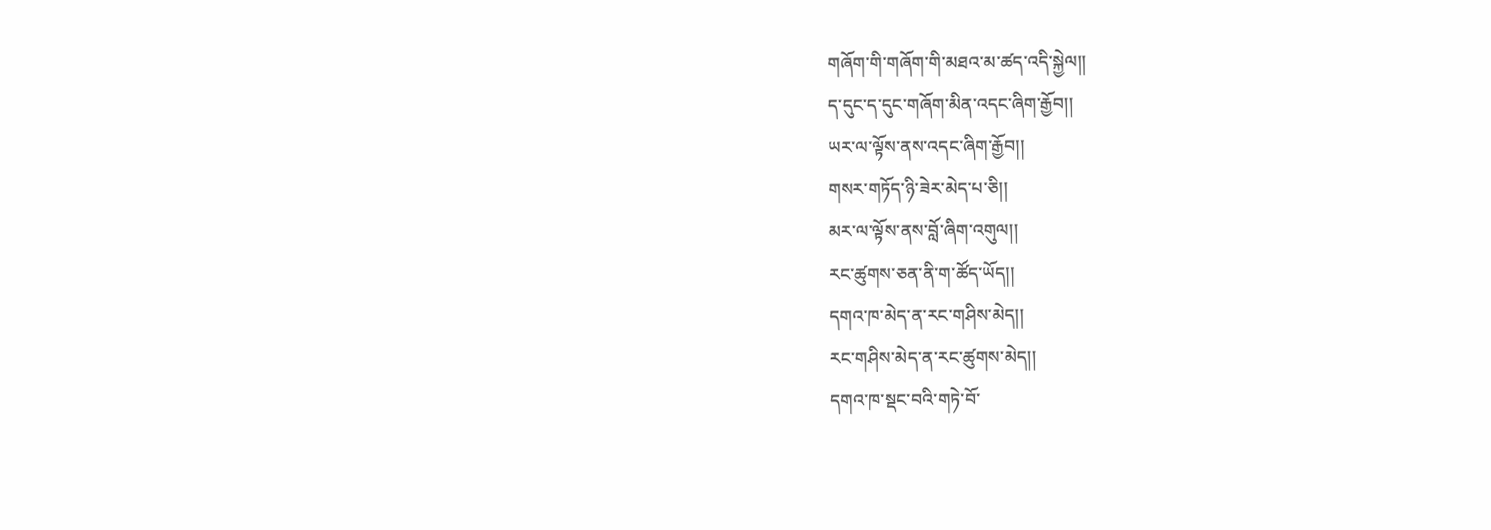གཞོག་གི་གཞོག་གི་མཐའ་མ་ཚད་འདི་སྐྱེལ།།
ད་དུང་ད་དུང་གཞོག་མིན་འདང་ཞིག་རྒྱོབ།།
ཡར་ལ་ལྟོས་ནས་འདང་ཞིག་རྒྱོབ།།
གསར་གཏོད་ཉི་ཟེར་མེད་པ་ཅི།།
མར་ལ་ལྟོས་ནས་བློ་ཞིག་འགུལ།།
རང་ཚུགས་ཅན་ནི་ག་ཚོད་ཡོད།།
དགའ་ཁ་མེད་ན་རང་གཤིས་མེད།།
རང་གཤིས་མེད་ན་རང་ཚུགས་མེད།།
དགའ་ཁ་སྡང་བའི་གཏེ་བོ་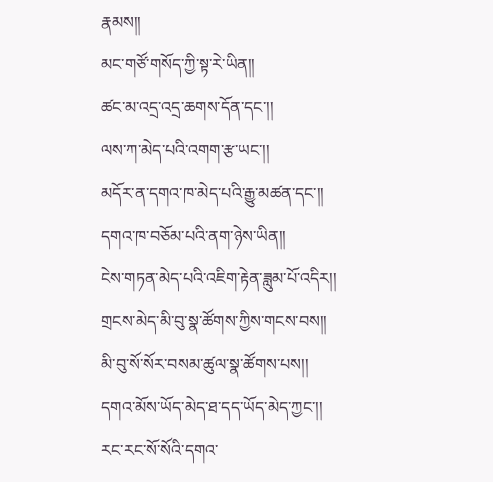རྣམས།།
མང་གཙོ་གསོད་ཀྱི་སྟ་རེ་ཡིན།།
ཚང་མ་འདྲ་འདྲ་ཆགས་དོན་དང་།།
ལས་ཀ་མེད་པའི་འགག་རྩ་ཡང་།།
མདོར་ན་དགའ་ཁ་མེད་པའི་རྒྱུ་མཚན་དང་།།
དགའ་ཁ་བཅོམ་པའི་ནག་ཉེས་ཡིན།།
ངེས་གཏན་མེད་པའི་འཇིག་རྟེན་ཟླུམ་པོ་འདིར།།
གྲངས་མེད་མི་བུ་སྣ་ཚོགས་ཀྱིས་གངས་བས།།
མི་བུ་སོ་སོར་བསམ་ཚུལ་སྣ་ཚོགས་པས།།
དགའ་མོས་ཡོད་མེད་ཐ་དད་ཡོད་མེད་ཀྱང་།།
རང་རང་སོ་སོའི་དགའ་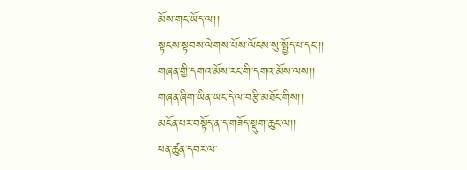མོས་གང་ཡོད་ལ།།
སྟངས་སྟབས་ལེགས་པོས་ལོངས་སུ་སྤྱོད་པ་དང་།།
གཞན་གྱི་དགའ་མོས་རང་གི་དགའ་མོས་ལས།།
གཞན་ཞིག་ཡིན་ཡང་དེ་ལ་བརྩི་མཐོང་གིས།།
མངོན་པར་བསྟོད་ན་ད་གཟོད་སྡུག་ཆུང་ལ།།
ཕན་ཚུན་དབར་ལ་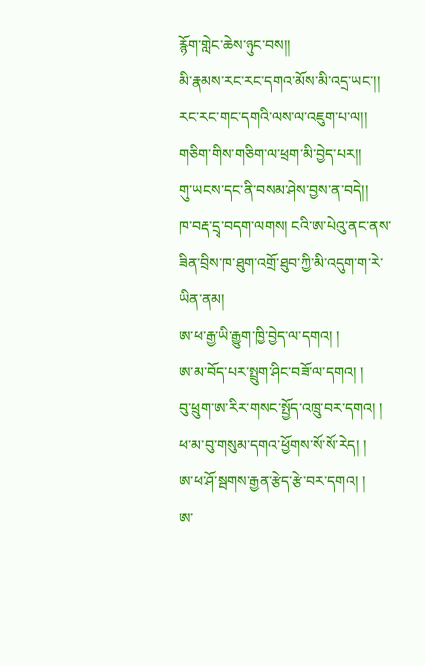རྙོག་གླེང་ཆེས་ཉུང་བས།།
མི་རྣམས་རང་རང་དགའ་མོས་མི་འདྲ་ཡང་།།
རང་རང་གང་དགའི་ལས་ལ་འཇུག་པ་ལ།།
གཅིག་གིས་གཅིག་ལ་ཕྲག་མི་བྱེད་པར།།
གུ་ཡངས་དང་ནི་བསམ་ཤེས་བྱས་ན་བདེ།།
ཁ་བརྡ་དྲྭ་བདག་ལགས། ངའི་ཨ་པེའུ་ནང་ནས་ཟིན་བྲིས་ཁ་ཐུག་འགྲོ་ཐུབ་ཀྱི་མི་འདུག་ག་རེ་ཡིན་ནམ།
ཨ་ཕ་རྒྱ་ཡི་རྒྱུག་ཁྱི་བྱེད་ལ་དགའ། །
ཨ་མ་བོད་པར་སྤྲུག་ཤིང་བཟོ་ལ་དགའ། །
བུ་ཕྲུག་ཨ་རིར་གསང་སྤྱོད་འཁྲུ་བར་དགའ། །
ཕ་མ་བུ་གསུམ་དགའ་ཕྱོགས་སོ་སོ་རེད། །
ཨ་ཕ་ཤོ་སྦགས་རྒྱན་རྩེད་རྩེ་བར་དགའ། །
ཨ་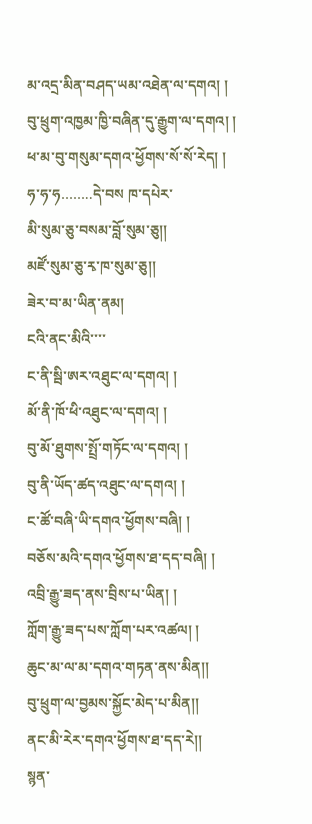མ་འདྲ་མིན་བཤད་ཡམ་འཐེན་ལ་དགའ། །
བུ་ཕྲུག་འཁྱམ་ཁྱི་བཞིན་དུ་རྒྱུག་ལ་དགའ། །
ཕ་མ་བུ་གསུམ་དགའ་ཕྱོགས་སོ་སོ་རེད། །
ཧ་ཧ་ཧ……..དེ་བས ཁ་དཔེར་
མི་སུམ་ཅུ་བསམ་བློ་སུམ་ཅུ།།
མཛོ་སུམ་ཅུ་རྭ་ཁ་སུམ་ཅུ།།
ཟེར་བ་མ་ཡིན་ནམ།
ངའི་ནང་མིའི་་་་
ང་ནི་སྦི་ཨར་འཐུང་ལ་དགའ། །
མོ་ནི་ཁོ་ཕི་འཐུང་ལ་དགའ། །
བུ་མོ་ཐུགས་སྤྲོ་གཏོང་ལ་དགའ། །
བུ་ནི་ཡོད་ཚད་འཐུང་ལ་དགའ། །
ང་ཚོ་བཞི་ཡི་དགའ་ཕྱོགས་བཞི། །
བཅོས་མའི་དགའ་ཕྱོགས་ཐ་དད་བཞི། །
འབྲི་རྒྱུ་ཟད་ནས་བྲིས་པ་ཡིན། །
ཀློག་རྒྱུ་ཟད་པས་ཀློག་པར་འཚལ། །
ཆུང་མ་ལ་མ་དགའ་གཏན་ནས་མིན།།
བུ་ཕྲུག་ལ་བྱམས་སྐྱོང་མེད་པ་མིན།།
ནང་མི་རེར་དགའ་ཕྱོགས་ཐ་དད་རེ།།
སྙན་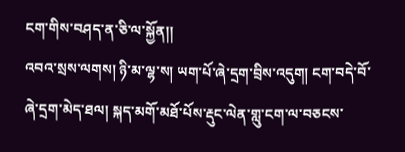ངག་གིས་བཤད་ན་ཅི་ལ་སྐྱོན།།
འབའ་སྲས་ལགས། ཉི་མ་ལྷ་ས། ཡག་པོ་ཞེ་དྲག་བྲིས་འདུག། ངག་བདེ་བོ་ཞེ་དྲག་མེད་ཐལ། སྐད་མགོ་མཐོ་པོས་རྡུང་ལེན་གླུ་ངག་ལ་བཅངས་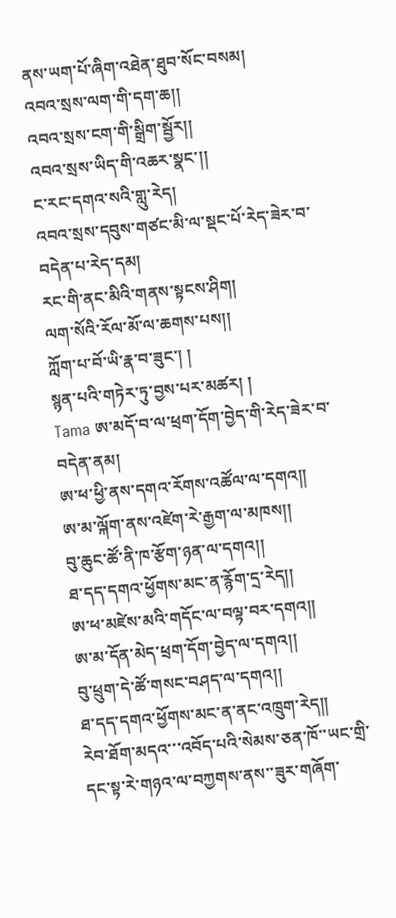ནས་ཡག་པོ་ཞིག་འཐེན་ཐུབ་སོང་བསམ།
འབའ་སྲས་ལག་གི་དག་ཆ།།
འབའ་སྲས་ངག་གི་སྒྲིག་སྦྱོར།།
འབའ་སྲས་ཡིད་གི་འཆར་སྣང་།།
ང་རང་དགའ་སའི་གླུ་རེད།
འབའ་སྲས་དབུས་གཙང་མི་ལ་སྡང་པོ་རེད་ཟེར་བ་བདེན་པ་རེད་དམ།
རང་གི་ནང་མིའི་གནས་སྟངས་ཤིག།
ལག་སོའི་རོལ་མོ་ལ་ཆགས་པས།།
ཀློག་པ་བོ་ཡི་རྣ་བ་ཟུང་། །
སྙན་པའི་གཏེར་ཏུ་བྱས་པར་མཚར། །
Tama ཨ་མདོ་བ་ལ་ཕྲག་དོག་བྱེད་གི་རེད་ཟེར་བ་བདེན་ནམ།
ཨ་ཕ་ཕྱི་ནས་དགའ་རོགས་འཚོལ་ལ་དགའ།།
ཨ་མ་ལྐོག་ནས་འཛེག་རེ་རྒྱག་ལ་མཁས།།
བུ་ཆུང་ཚོ་ནི་ཁ་རྩོག་ཉན་ལ་དགའ།།
ཐ་དད་དགའ་ཕྱོགས་མང་ན་རྙོག་དྲ་རེད།།
ཨ་ཕ་མཛེས་མའི་གདོང་ལ་བལྟ་བར་དགའ།།
ཨ་མ་དོན་མེད་ཕྲག་དོག་བྱེད་ལ་དགའ།།
བུ་ཕྲུག་དེ་ཚོ་གསང་བཤད་ལ་དགའ།།
ཐ་དད་དགའ་ཕྱོགས་མང་ན་ནང་འཁྲུག་རེད།།
རེབ་ཐོག་མདའ་་་འབོད་པའི་སེམས་ཅན་ཁོ་་ཡང་གྲི་དང་སྟ་རེ་གཉའ་ལ་བཀྱགས་ནས་་ཟུར་གཞོག་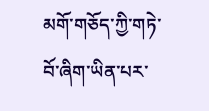མགོ་གཅོད་ཀྱི་གཏེ་བོ་ཞིག་ཡིན་པར་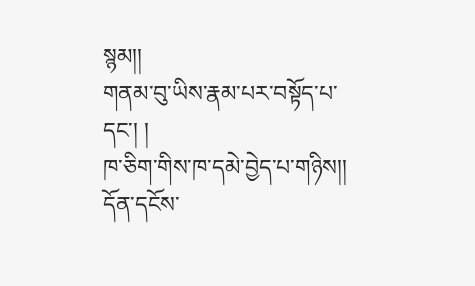སྙམ།།
གནམ་བུ་ཡིས་རྣམ་པར་བསྟོད་པ་དང་། །
ཁ་ཅིག་གིས་ཁ་དམེ་བྱེད་པ་གཉིས།།
དོན་དངོས་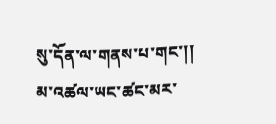སུ་དོན་ལ་གནས་པ་གང་།།
མ་འཚལ་ཡང་ཚང་མར་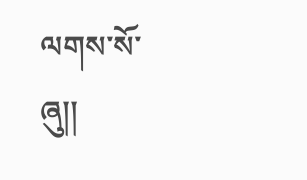ལགས་སོ་ཞུ།།